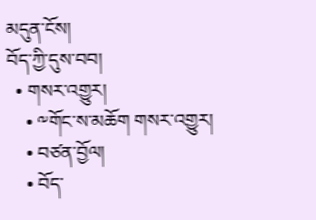མདུན་ངོས།
བོད་ཀྱི་དུས་བབ།
  • གསར་འགྱུར།
    • ༸གོང་ས་མཆོག གསར་འགྱུར།
    • བཙན་བྱོལ།
    • བོད་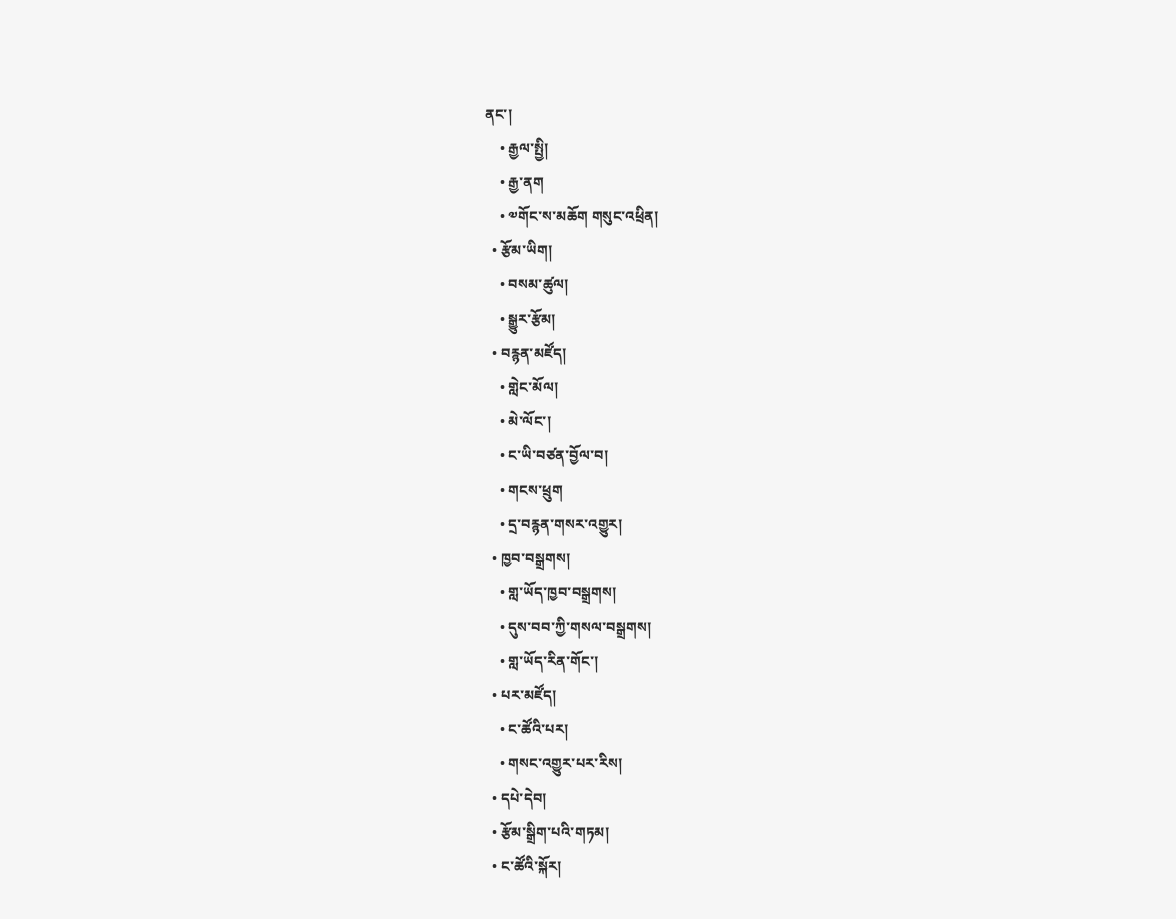ནང་།
    • རྒྱལ་སྤྱི།
    • རྒྱ་ནག
    • ༧གོང་ས་མཆོག གསུང་འཕྲིན།
  • རྩོམ་ཡིག།
    • བསམ་ཚུལ།
    • སྒྱུར་རྩོམ།
  • བརྙན་མཛོད།
    • གླེང་མོལ།
    • མེ་ལོང་།
    • ང་ཡི་བཙན་བྱོལ་བ།
    • གངས་ཕྲུག
    • དྲ་བརྙན་གསར་འགྱུར།
  • ཁྱབ་བསྒྲགས།
    • གླ་ཡོད་ཁྱབ་བསྒྲགས།
    • དུས་བབ་ཀྱི་གསལ་བསྒྲགས།
    • གླ་ཡོད་རིན་གོང་།
  • པར་མཛོད།
    • ང་ཚོའི་པར།
    • གསང་འགྱུར་པར་རིས།
  • དཔེ་དེབ།
  • རྩོམ་སྒྲིག་པའི་གཏམ།
  • ང་ཚོའི་སྐོར།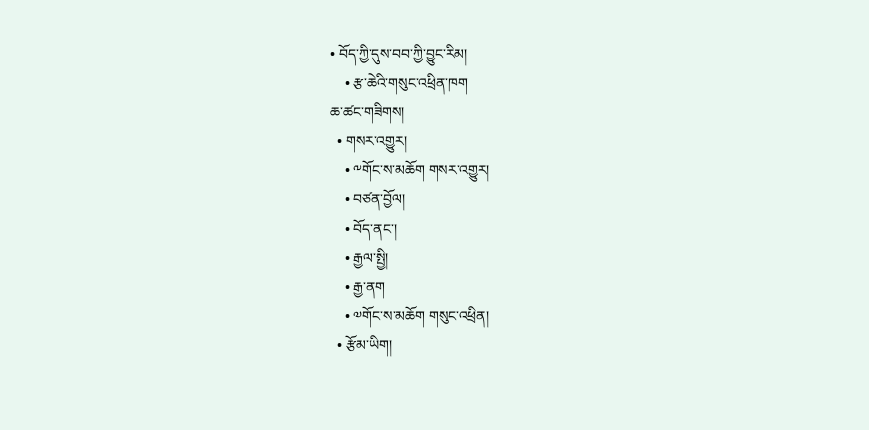• བོད་ཀྱི་དུས་བབ་ཀྱི་བྱུང་རིམ།
    • རྩ་ཆེའི་གསུང་འཕྲིན་ཁག
ཆ་ཚང་གཟིགས།
  • གསར་འགྱུར།
    • ༸གོང་ས་མཆོག གསར་འགྱུར།
    • བཙན་བྱོལ།
    • བོད་ནང་།
    • རྒྱལ་སྤྱི།
    • རྒྱ་ནག
    • ༧གོང་ས་མཆོག གསུང་འཕྲིན།
  • རྩོམ་ཡིག།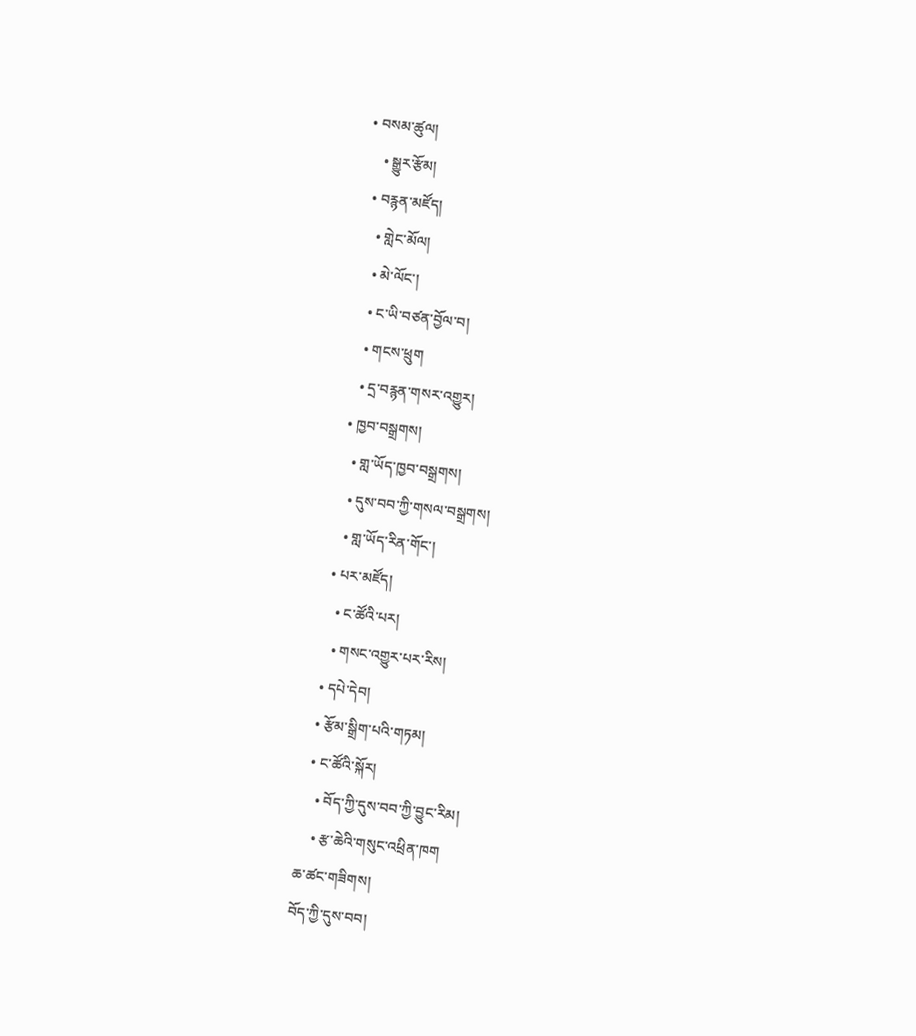• བསམ་ཚུལ།
    • སྒྱུར་རྩོམ།
  • བརྙན་མཛོད།
    • གླེང་མོལ།
    • མེ་ལོང་།
    • ང་ཡི་བཙན་བྱོལ་བ།
    • གངས་ཕྲུག
    • དྲ་བརྙན་གསར་འགྱུར།
  • ཁྱབ་བསྒྲགས།
    • གླ་ཡོད་ཁྱབ་བསྒྲགས།
    • དུས་བབ་ཀྱི་གསལ་བསྒྲགས།
    • གླ་ཡོད་རིན་གོང་།
  • པར་མཛོད།
    • ང་ཚོའི་པར།
    • གསང་འགྱུར་པར་རིས།
  • དཔེ་དེབ།
  • རྩོམ་སྒྲིག་པའི་གཏམ།
  • ང་ཚོའི་སྐོར།
    • བོད་ཀྱི་དུས་བབ་ཀྱི་བྱུང་རིམ།
    • རྩ་ཆེའི་གསུང་འཕྲིན་ཁག
ཆ་ཚང་གཟིགས།
བོད་ཀྱི་དུས་བབ།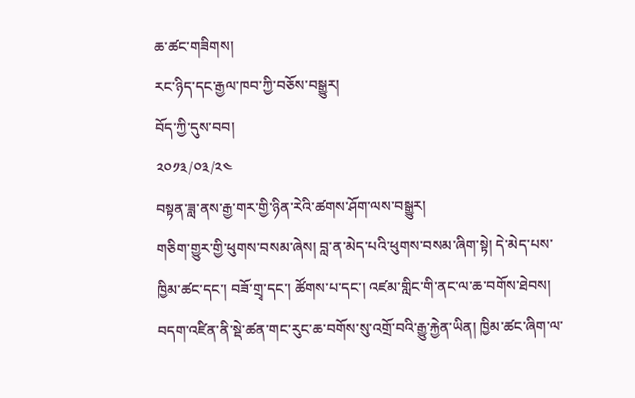ཆ་ཚང་གཟིགས།
རང་ཉིད་དང་རྒྱལ་ཁབ་ཀྱི་བཅོས་བསྒྱུར།
བོད་ཀྱི་དུས་བབ།
༢༠༡༣/༠༣/༢༤
བསྟན་ཟླ་ནས་རྒྱ་གར་གྱི་ཉིན་རེའི་ཚགས་ཤོག་ལས་བསྒྱུར།
གཅིག་གྱུར་གྱི་ཕུགས་བསམ་ཞེས། བླ་ན་མེད་པའི་ཕུགས་བསམ་ཞིག་སྟེ། དེ་མེད་པས་ཁྱིམ་ཚང་དང་། བཟོ་གྲྭ་དང་། ཚོགས་པ་དང་། འཛམ་གླིང་གི་ནང་ལ་ཆ་བགོས་ཐེབས། བདག་འཛིན་ནི་སྡེ་ཚན་གང་རུང་ཆ་བགོས་སུ་འགྲོ་བའི་རྒྱུ་རྐྱེན་ཡིན། ཁྱིམ་ཚང་ཞིག་ལ་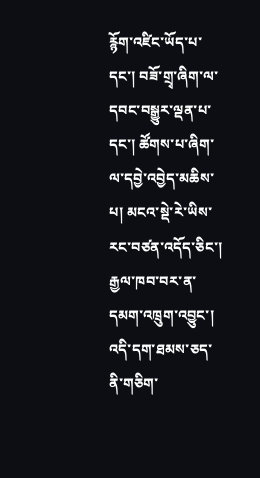རྙོག་འཛིང་ཡོད་པ་དང་། བཟོ་གྲྭ་ཞིག་ལ་དབང་བསྒྱུར་ལྡན་པ་དང་། ཚོགས་པ་ཞིག་ལ་དབྱེ་འབྱེད་མཆིས་པ། མངའ་སྡེ་རེ་ཡིས་རང་བཙན་འདོད་ཅིང་། རྒྱལ་ཁབ་བར་ན་དམག་འཁྲུག་འབྱུང་། འདི་དག་ཐམས་ཅད་ནི་གཅིག་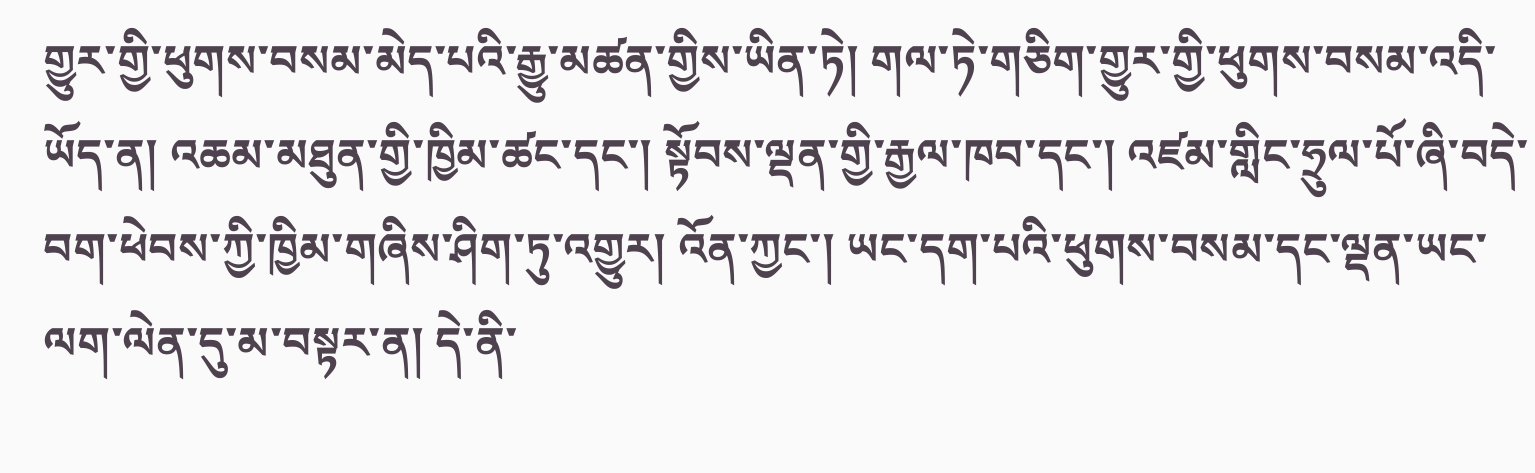གྱུར་གྱི་ཕུགས་བསམ་མེད་པའི་རྒྱུ་མཚན་གྱིས་ཡིན་ཏེ། གལ་ཏེ་གཅིག་གྱུར་གྱི་ཕུགས་བསམ་འདི་ཡོད་ན། འཆམ་མཐུན་གྱི་ཁྱིམ་ཚང་དང་། སྟོབས་ལྡན་གྱི་རྒྱལ་ཁབ་དང་། འཛམ་གླིང་ཧྲུལ་པོ་ཞི་བདེ་བག་ཕེབས་ཀྱི་ཁྱིམ་གཞིས་ཤིག་ཏུ་འགྱུར། འོན་ཀྱང་། ཡང་དག་པའི་ཕུགས་བསམ་དང་ལྡན་ཡང་ལག་ལེན་དུ་མ་བསྟར་ན། དེ་ནི་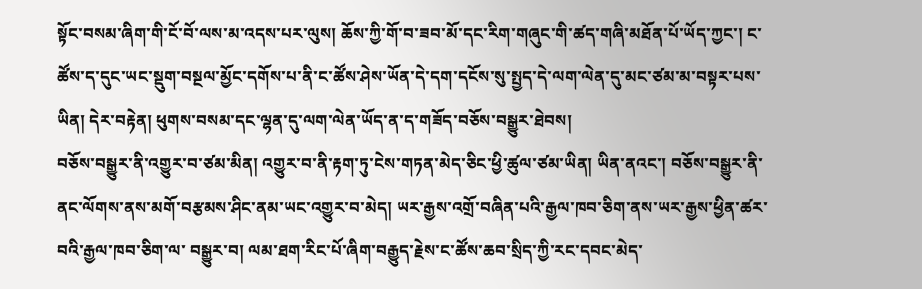སྟོང་བསམ་ཞིག་གི་ངོ་བོ་ལས་མ་འདས་པར་ལུས། ཆོས་ཀྱི་གོ་བ་ཟབ་མོ་དང་རིག་གཞུང་གི་ཚད་གཞི་མཐོན་པོ་ཡོད་ཀྱང་། ང་ཚོས་ད་དུང་ཡང་སྡུག་བསྔལ་མྱོང་དགོས་པ་ནི་ང་ཚོས་ཤེས་ཡོན་དེ་དག་དངོས་སུ་སྤྱད་དེ་ལག་ལེན་དུ་མང་ཙམ་མ་བསྟར་པས་ཡིན། དེར་བརྟེན། ཕུགས་བསམ་དང་ལྷན་དུ་ལག་ལེན་ཡོད་ན་ད་གཟོད་བཅོས་བསྒྱུར་ཐེབས།
བཅོས་བསྒྱུར་ནི་འགྱུར་བ་ཙམ་མིན། འགྱུར་བ་ནི་རྟག་ཏུ་ངེས་གཏན་མེད་ཅིང་ཕྱི་ཚུལ་ཙམ་ཡིན། ཡིན་ནའང་། བཅོས་བསྒྱུར་ནི་ནང་ལོགས་ནས་མགོ་བརྩམས་ཤིང་ནམ་ཡང་འགྱུར་བ་མེད། ཡར་རྒྱས་འགྲོ་བཞིན་པའི་རྒྱལ་ཁབ་ཅིག་ནས་ཡར་རྒྱས་ཕྱིན་ཚར་བའི་རྒྱལ་ཁབ་ཅིག་ལ་ བསྒྱུར་བ། ལམ་ཐག་རིང་པོ་ཞིག་བརྒྱུད་རྗེས་ང་ཚོས་ཆབ་སྲིད་ཀྱི་རང་དབང་མེད་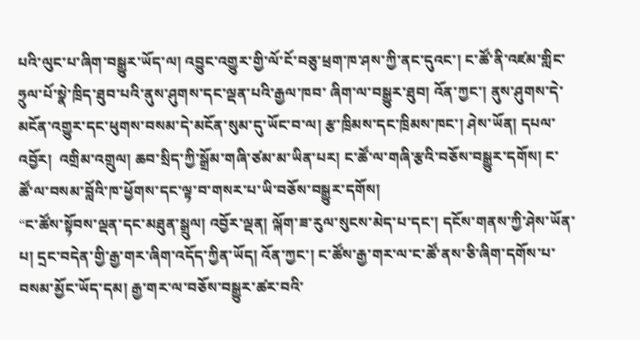པའི་ལུང་པ་ཞིག་བསྒྱུར་ཡོད་ལ། འབྱུང་འགྱུར་གྱི་ལོ་ངོ་བཅུ་ཕྲག་ཁ་ཤས་ཀྱི་ནང་དུའང་། ང་ཚོ་ནི་འཛམ་གླིང་ཧྲུལ་པོ་སྣེ་ཁྲིད་ཐུབ་པའི་ནུས་ཤུགས་དང་ལྡན་པའི་རྒྱལ་ཁབ་ ཞིག་ལ་བསྒྱུར་ཐུབ། འོན་ཀྱང་། ནུས་ཤུགས་དེ་མངོན་འགྱུར་དང་ཕུགས་བསམ་དེ་མངོན་སུམ་དུ་ཡོང་བ་ལ། རྩ་ཁྲིམས་དང་ཁྲིམས་ཁང་། ཤེས་ཡོན། དཔལ་འབྱོར།  འགྲིམ་འགྲུལ། ཆབ་སྲིད་ཀྱི་སྒྲོམ་གཞི་ཙམ་མ་ཡིན་པར། ང་ཚོ་ལ་གཞི་རྩའི་བཅོས་བསྒྱུར་དགོས། ང་ཚོ་ལ་བསམ་བློའི་ཁ་ཕྱོགས་དང་ལྟ་བ་གསར་པ་ཡི་བཅོས་བསྒྱུར་དགོས།
“ང་ཚོས་སྟོབས་ལྡན་དང་མཐུན་སྒྲུལ། འབྱོར་ལྡན། ལྐོག་ཟ་རུལ་སུངས་མེད་པ་དང་། དངོས་གནས་ཀྱི་ཤེས་ཡོན་པ། དྲང་བདེན་གྱི་རྒྱ་གར་ཞིག་འདོད་ཀྱིན་ཡོད། འོན་ཀྱང་། ང་ཚོས་རྒྱ་གར་ལ་ང་ཚོ་ནས་ཅི་ཞིག་དགོས་པ་བསམ་མྱོང་ཡོད་དམ། རྒྱ་གར་ལ་བཅོས་བསྒྱུར་ཚར་བའི་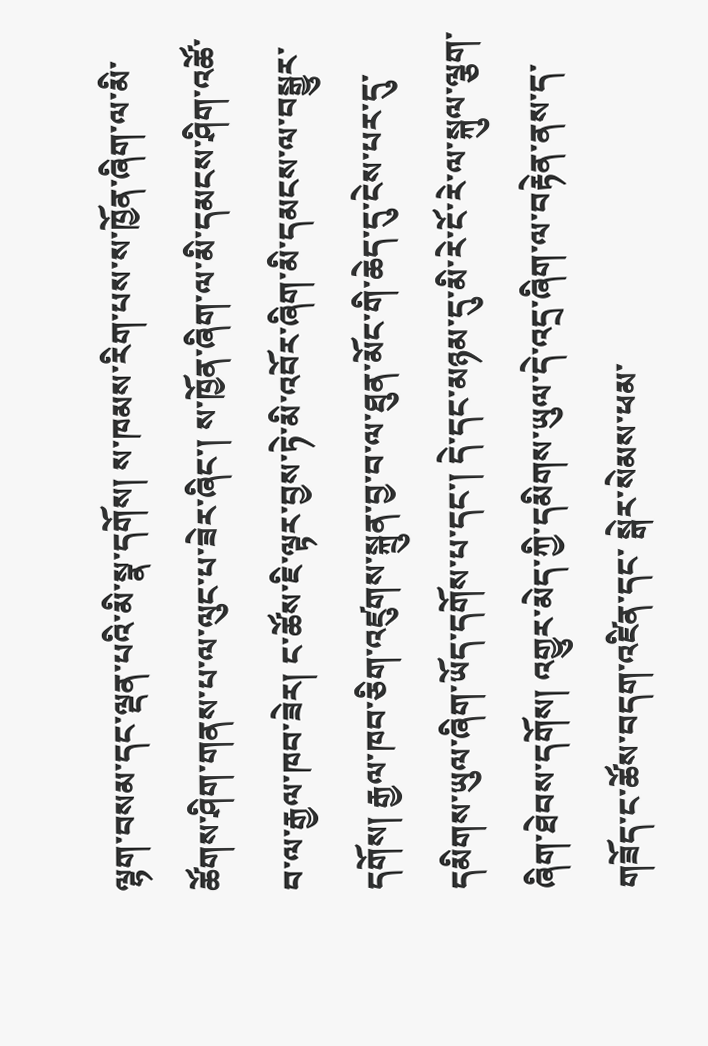ལྷག་བསམ་དང་ལྡན་པའི་མི་སྣ་དགོས། ས་ཁམས་རིག་པས་ས་ཁྱོན་ཞིག་ལ་མི་ཚོགས་ཤིག་གནས་པ་ལ་ལུང་པ་ཟེར་ཞིང་། ས་ཁྱོན་ཞིག་ལ་མི་དམངས་ཤིག་འཚོ་བ་ལ་རྒྱལ་ཁབ་ཟེར། ང་ཚོས་ཇི་ལྟར་བྱས་ཏེ་མི་འབོར་ཞིག་མི་དམངས་ལ་བསྒྱུར་དགོས། རྒྱལ་ཁབ་ཅིག་འཛུགས་སྐྲུན་བྱ་བ་ལ་ཐུན་མོང་གི་ཆེད་དུ་ངེས་པར་དུ་དམིགས་ཡུལ་ཞིག་ཡོད་དགོས་པ་དང་། དེ་དང་མཉམ་དུ་མི་རེ་ངོ་རེ་ལ་སྐུལ་ལྕག་ཞིག་ཐེབས་དགོས། འགྱུར་མེད་ཀྱི་དམིགས་ཡུལ་དེ་འདྲ་ཞིག་ལ་བརྟེན་ནས་ད་གཟོད་ང་ཚོས་བདག་འཛིན་དང་ སྒེར་སེམས་ཕམ་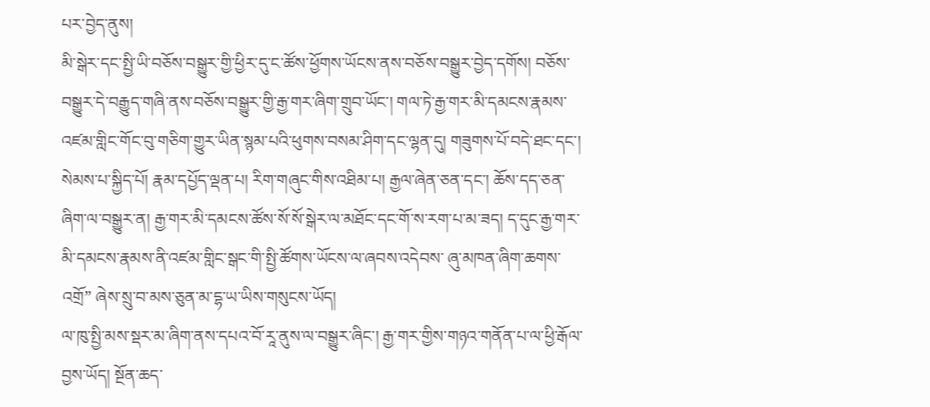པར་བྱེད་ནུས།
མི་སྒེར་དང་སྤྱི་ཡི་བཅོས་བསྒྱུར་གྱི་ཕྱིར་དུ་ང་ཚོས་ཕྱོགས་ཡོངས་ནས་བཅོས་བསྒྱུར་བྱེད་དགོས། བཅོས་བསྒྱུར་དེ་བརྒྱུད་གཞི་ནས་བཅོས་བསྒྱུར་གྱི་རྒྱ་གར་ཞིག་གྲུབ་ཡོང་། གལ་ཏེ་རྒྱ་གར་མི་དམངས་རྣམས་འཛམ་གླིང་གོང་བུ་གཅིག་གྱུར་ཡིན་སྙམ་པའི་ཕུགས་བསམ་ཤིག་དང་ལྷན་དུ། གཟུགས་པོ་བདེ་ཐང་དང་། སེམས་པ་སྐྱིད་པོ། རྣམ་དཔྱོད་ལྡན་པ། རིག་གཞུང་གིས་འཐིམ་པ། རྒྱལ་ཞེན་ཅན་དང་། ཆོས་དད་ཅན་ཞིག་ལ་བསྒྱུར་ན། རྒྱ་གར་མི་དམངས་ཚོས་སོ་སོ་སྒེར་ལ་མཐོང་དང་གོ་ས་རག་པ་མ་ཟད། ད་དུང་རྒྱ་གར་མི་དམངས་རྣམས་ནི་འཛམ་གླིང་སྒང་གི་སྤྱི་ཚོགས་ཡོངས་ལ་ཞབས་འདེབས་ ཞུ་མཁན་ཞིག་ཆགས་འགྲོ” ཞེས་སྲུ་བ་མས་ཅུན་མ་དྷ་ཡ་ཡིས་གསུངས་ཡོད།
ལ་ཁུ་སྤྱི་མས་སྡར་མ་ཞིག་ནས་དཔའ་བོ་རཱ་ནུས་ལ་བསྒྱུར་ཞིང་། རྒྱ་གར་གྱིས་གཉའ་གནོན་པ་ལ་ཕྱི་རྒོལ་བྱས་ཡོད། སྔོན་ཆད་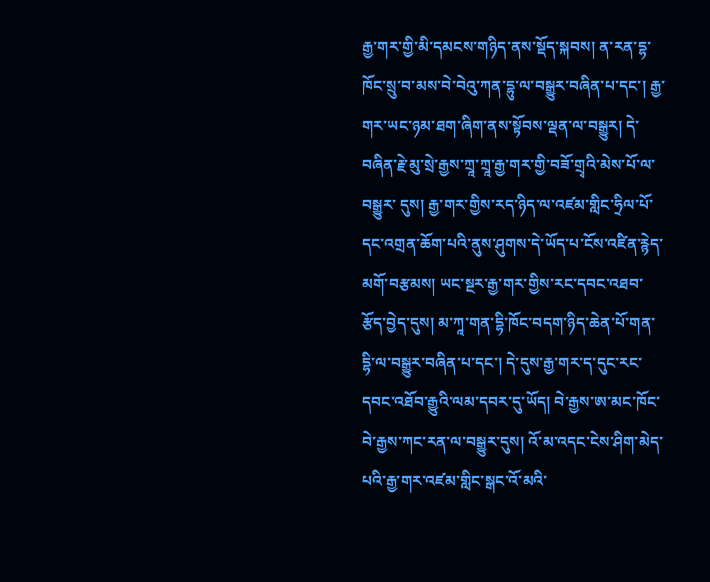རྒྱ་གར་གྱི་མི་དམངས་གཉིད་ནས་སྡོད་སྐབས། ན་རན་དྷ་ཁོང་སྲུ་བ་མས་བེ་བེའུ་ཀན་དྷུ་ལ་བསྒྱུར་བཞིན་པ་དང་། རྒྱ་གར་ཡང་ཉམ་ཐག་ཞིག་ནས་སྟོབས་ལྡན་ལ་བསྒྱུར། དེ་བཞིན་རྗེ་མུ་སྲེ་རྒྱས་ཀྲཱ་ཀྲཱ་རྒྱ་གར་གྱི་བཟོ་གྲྭའི་མེས་པོ་ལ་བསྒྱུར་ དུས། རྒྱ་གར་གྱིས་རད་ཉིད་ལ་འཛམ་གླིང་ཧྲིལ་པོ་དང་འགྲན་ཆོག་པའི་ནུས་ཤུགས་དེ་ཡོད་པ་ངོས་འཛིན་རྙེད་མགོ་བརྩམས། ཡང་སྔར་རྒྱ་གར་གྱིས་རང་དབང་འཐབ་རྩོད་བྱེད་དུས། མ་ཀཱ་གན་དྷི་ཁོང་བདག་ཉིད་ཆེན་པོ་གན་དྷི་ལ་བསྒྱུར་བཞིན་པ་དང་། དེ་དུས་རྒྱ་གར་ད་དུང་རང་དབང་འཐོབ་རྒྱུའི་ལམ་དབར་དུ་ཡོད། བེ་རྒྱས་ཨ་མང་ཁོང་བེ་རྒྱས་ཀང་རན་ལ་བསྒྱུར་དུས། འོ་མ་འདང་ངེས་ཤིག་མེད་པའི་རྒྱ་གར་འཛམ་གླིང་སྒང་འོ་མའི་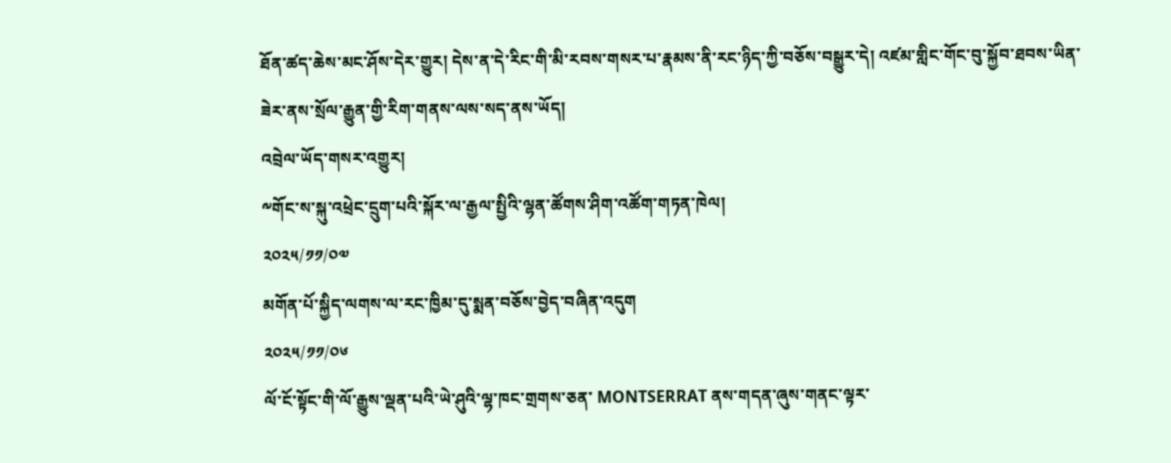ཐོན་ཚད་ཆེས་མང་ཤོས་དེར་གྱུར། དེས་ན་དེ་རིང་གི་མི་རབས་གསར་པ་རྣམས་ནི་རང་ཉིད་ཀྱི་བཅོས་བསྒྱུར་དེ། འཛམ་གླིང་གོང་བུ་སྐྱོབ་ཐབས་ཡིན་ཟེར་ནས་སྲོལ་རྒྱུན་གྱི་རིག་གནས་ལས་སད་ནས་ཡོད།
འབྲེལ་ཡོད་གསར་འགྱུར།
༸གོང་ས་སྐུ་འཕྲེང་དྲུག་པའི་སྐོར་ལ་རྒྱལ་སྤྱིའི་ལྷན་ཚོགས་ཤིག་འཚོག་གཏན་ཁེལ།
༢༠༢༥/༡༡/༠༧
མགོན་པོ་སྐྱིད་ལགས་ལ་རང་ཁྱིམ་དུ་སྨན་བཅོས་བྱེད་བཞིན་འདུག
༢༠༢༥/༡༡/༠༦
ལོ་ངོ་སྟོང་གི་ལོ་རྒྱུས་ལྡན་པའི་ཡེ་ཤུའི་ལྷ་ཁང་གྲགས་ཅན་ MONTSERRAT ནས་གདན་ཞུས་གནང་ལྟར་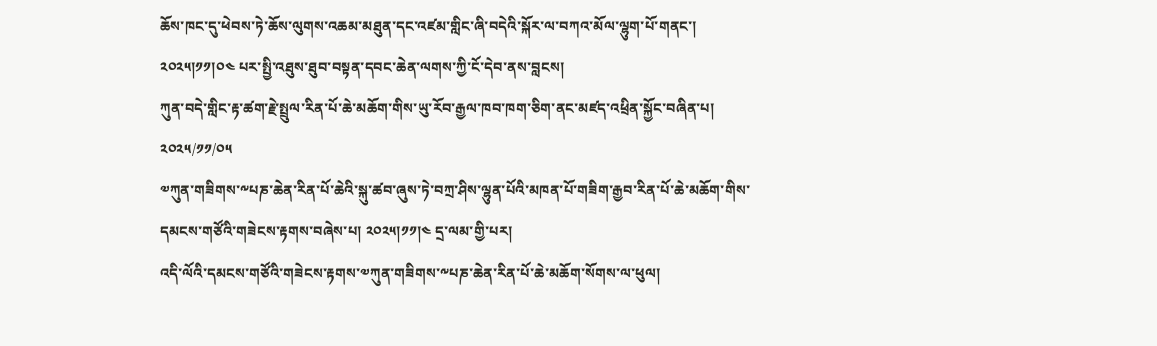ཆོས་ཁང་དུ་ཕེབས་ཏེ་ཆོས་ལུགས་འཆམ་མཐུན་དང་འཛམ་གླིང་ཞི་བདེའི་སྐོར་ལ་བཀའ་མོལ་ལྷུག་པོ་གནང་། ༢༠༢༥།༡༡།༠༤ པར་སྤྱི་འཐུས་ཐུབ་བསྟན་དབང་ཆེན་ལགས་ཀྱི་ངོ་དེབ་ནས་བླངས།
ཀུན་བདེ་གླིང་རྟ་ཚག་རྗེ་སྤྲུལ་རིན་པོ་ཆེ་མཆོག་གིས་ཡུ་རོབ་རྒྱལ་ཁབ་ཁག་ཅིག་ནང་མཛད་འཕྲིན་སྐྱོང་བཞིན་པ།
༢༠༢༥/༡༡/༠༥
༧ཀུན་གཟིགས་༸པཎ་ཆེན་རིན་པོ་ཆེའི་སྐུ་ཚབ་ཞུས་ཏེ་བཀྲ་ཤིས་ལྷུན་པོའི་མཁན་པོ་གཟིག་རྒྱབ་རིན་པོ་ཆེ་མཆོག་གིས་དམངས་གཙོའི་གཟེངས་རྟགས་བཞེས་པ། ༢༠༢༥།༡༡།༤ དྲ་ལམ་གྱི་པར།
འདི་ལོའི་དམངས་གཙོའི་གཟེངས་རྟགས་༧ཀུན་གཟིགས་༸པཎ་ཆེན་རིན་པོ་ཆེ་མཆོག་སོགས་ལ་ཕུལ།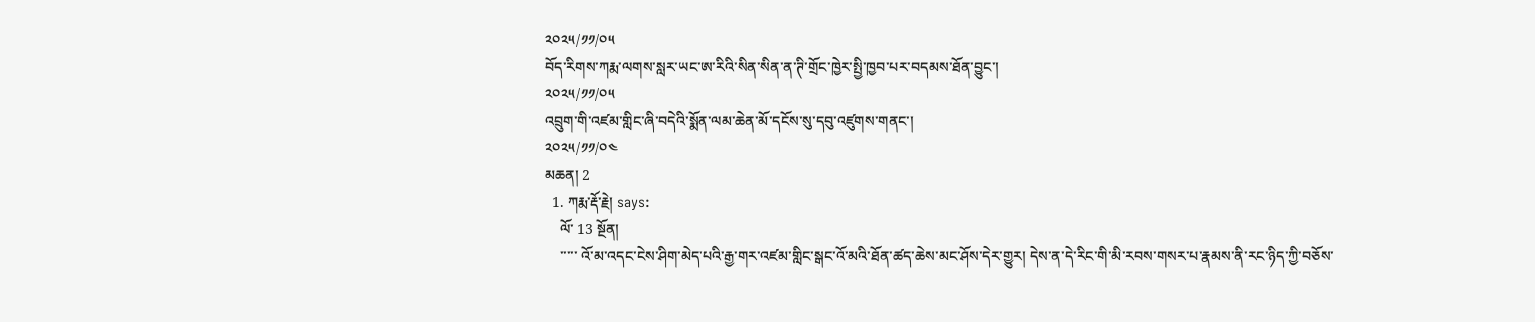༢༠༢༥/༡༡/༠༥
བོད་རིགས་ཀརྨ་ལགས་སླར་ཡང་ཨ་རིའི་སིན་སིན་ན་ཊི་གྲོང་ཁྱེར་སྤྱི་ཁྱབ་པར་བདམས་ཐོན་བྱུང་།
༢༠༢༥/༡༡/༠༥
འབྲུག་གི་འཛམ་གླིང་ཞི་བདེའི་སྨོན་ལམ་ཆེན་མོ་དངོས་སུ་དབུ་འཛུགས་གནང་།
༢༠༢༥/༡༡/༠༤
མཆན། 2
  1. ཀརྨ་རྡོ་རྗེ། says:
    ལོ་ 13 སྔོན།
    ་་་་་ འོ་མ་འདང་ངེས་ཤིག་མེད་པའི་རྒྱ་གར་འཛམ་གླིང་སྒང་འོ་མའི་ཐོན་ཚད་ཆེས་མང་ཤོས་དེར་གྱུར། དེས་ན་དེ་རིང་གི་མི་རབས་གསར་པ་རྣམས་ནི་རང་ཉིད་ཀྱི་བཅོས་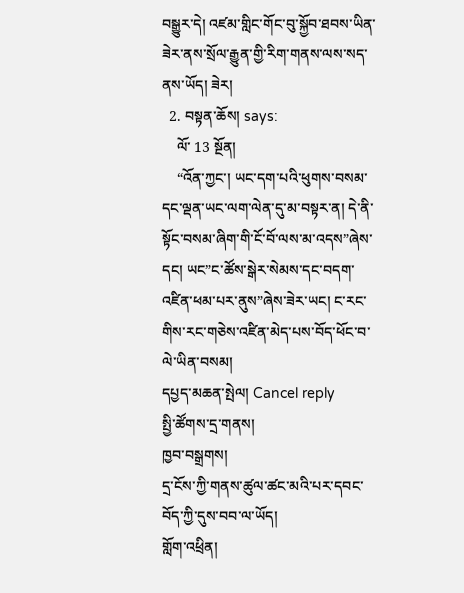བསྒྱུར་དེ། འཛམ་གླིང་གོང་བུ་སྐྱོབ་ཐབས་ཡིན་ཟེར་ནས་སྲོལ་རྒྱུན་གྱི་རིག་གནས་ལས་སད་ནས་ཡོད། ཟེར།
  2. བསྟན་ཆོས། says:
    ལོ་ 13 སྔོན།
    “འོན་ཀྱང་། ཡང་དག་པའི་ཕུགས་བསམ་དང་ལྡན་ཡང་ལག་ལེན་དུ་མ་བསྟར་ན། དེ་ནི་སྟོང་བསམ་ཞིག་གི་ངོ་བོ་ལས་མ་འདས”ཞེས་དང། ཡང”ང་ཚོས་སྒེར་སེམས་དང་བདག་འཛིན་ཕམ་པར་ནུས”ཞེས་ཟེར་ཡང། ང་རང་གིས་རང་གཅེས་འཛིན་མེད་པས་བོད་ཕོང་བ་ལེ་ཡིན་བསམ།
དཔྱད་མཆན་སྤེལ། Cancel reply
སྤྱི་ཚོགས་དྲ་གནས།
ཁྱབ་བསྒྲགས།
དྲ་ངོས་ཀྱི་གནས་ཚུལ་ཚང་མའི་པར་དབང་བོད་ཀྱི་དུས་བབ་ལ་ཡོད།
གློག་འཕྲིན།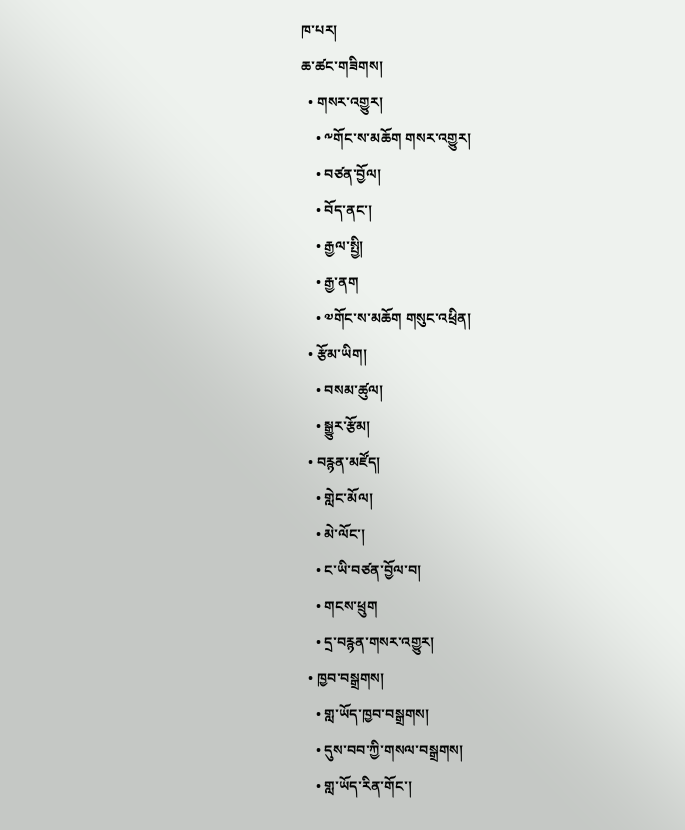ཁ་པར།
ཆ་ཚང་གཟིགས།
  • གསར་འགྱུར།
    • ༸གོང་ས་མཆོག གསར་འགྱུར།
    • བཙན་བྱོལ།
    • བོད་ནང་།
    • རྒྱལ་སྤྱི།
    • རྒྱ་ནག
    • ༧གོང་ས་མཆོག གསུང་འཕྲིན།
  • རྩོམ་ཡིག།
    • བསམ་ཚུལ།
    • སྒྱུར་རྩོམ།
  • བརྙན་མཛོད།
    • གླེང་མོལ།
    • མེ་ལོང་།
    • ང་ཡི་བཙན་བྱོལ་བ།
    • གངས་ཕྲུག
    • དྲ་བརྙན་གསར་འགྱུར།
  • ཁྱབ་བསྒྲགས།
    • གླ་ཡོད་ཁྱབ་བསྒྲགས།
    • དུས་བབ་ཀྱི་གསལ་བསྒྲགས།
    • གླ་ཡོད་རིན་གོང་།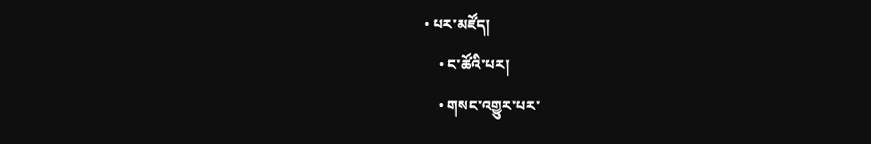• པར་མཛོད།
    • ང་ཚོའི་པར།
    • གསང་འགྱུར་པར་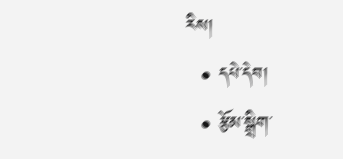རིས།
  • དཔེ་དེབ།
  • རྩོམ་སྒྲིག་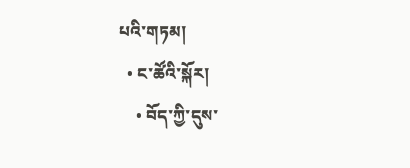པའི་གཏམ།
  • ང་ཚོའི་སྐོར།
    • བོད་ཀྱི་དུས་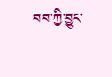བབ་ཀྱི་བྱུང་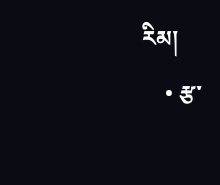རིམ།
    • རྩ་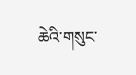ཆེའི་གསུང་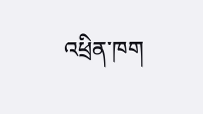འཕྲིན་ཁག